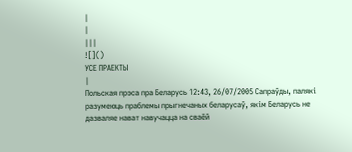|
|
|||
![]()
УСЕ ПРАЕКТЫ
|
Польская прэса пра Беларусь 12:43, 26/07/2005 Сапраўды, палякі разумеюць праблемы прыгнечаных беларусаў, якім Беларусь не дазваляе нават навучацца на сваёй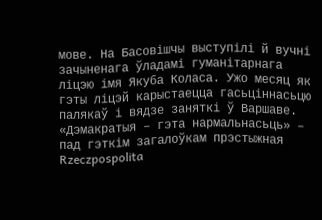мове. На Басовішчы выступілі й вучні зачыненага ўладамі гуманітарнага ліцэю імя Якуба Коласа. Ужо месяц як гэты ліцэй карыстаецца гасьціннасьцю палякаў і вядзе заняткі ў Варшаве. «Дэмакратыя – гэта нармальнасьць» – пад гэткім загалоўкам прэстыжная Rzeczpospolita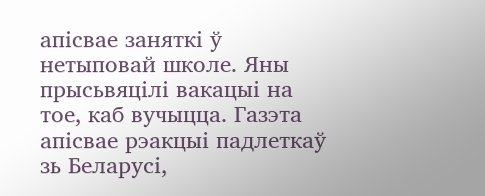апісвае заняткі ў нетыповай школе. Яны прысьвяцілі вакацыі на тое, каб вучыцца. Газэта апісвае рэакцыі падлеткаў зь Беларусі,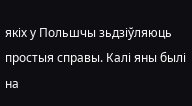якіх у Польшчы зьдзіўляюць простыя справы. Калі яны былі на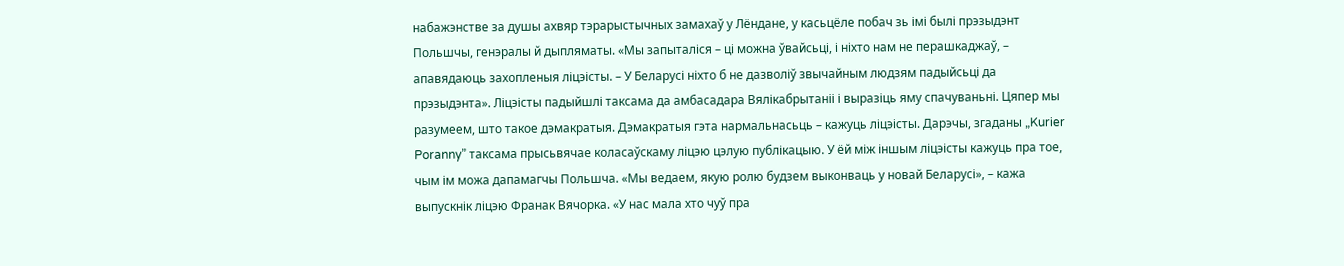набажэнстве за душы ахвяр тэрарыстычных замахаў у Лёндане, у касьцёле побач зь імі былі прэзыдэнт Польшчы, генэралы й дыпляматы. «Мы запыталіся – ці можна ўвайсьці, і ніхто нам не перашкаджаў, – апавядаюць захопленыя ліцэісты. – У Беларусі ніхто б не дазволіў звычайным людзям падыйсьці да прэзыдэнта». Ліцэісты падыйшлі таксама да амбасадара Вялікабрытаніі і выразіць яму спачуваньні. Цяпер мы разумеем, што такое дэмакратыя. Дэмакратыя гэта нармальнасьць – кажуць ліцэісты. Дарэчы, згаданы „Kurier Poranny” таксама прысьвячае коласаўскаму ліцэю цэлую публікацыю. У ёй між іншым ліцэісты кажуць пра тое, чым ім можа дапамагчы Польшча. «Мы ведаем, якую ролю будзем выконваць у новай Беларусі», – кажа выпускнік ліцэю Франак Вячорка. «У нас мала хто чуў пра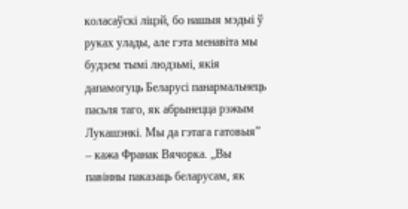коласаўскі ліцэй, бо нашыя мэдыі ў руках улады, але гэта менавіта мы будзем тымі людзьмі, якія дапамогуць Беларусі панармальнець пасьля таго, як абрынецца рэжым Лукашэнкі. Мы да гэтага гатовыя” – кажа Франак Вячорка. „Вы павінны паказаць беларусам, як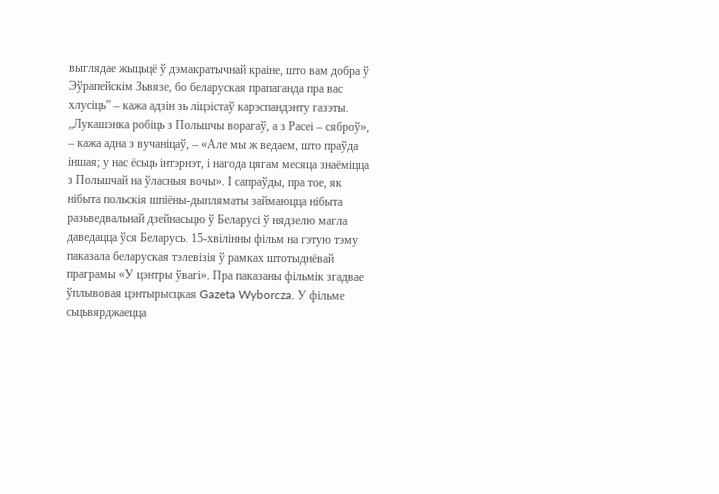выглядае жыцьцё ў дэмакратычнай краіне, што вам добра ў Эўрапейскім Зьвязе, бо беларуская прапаганда пра вас хлусіць” – кажа адзін зь ліцэістаў карэспандэнту газэты. „Лукашэнка робіць з Польшчы ворагаў, а з Расеі – сяброў», – кажа адна з вучаніцаў, – «Але мы ж ведаем, што праўда іншая; у нас ёсьць інтэрнэт, і нагода цягам месяца знаёміцца з Польшчай на ўласныя вочы». І сапраўды, пра тое, як нібыта польскія шпіёны-дыпляматы займаюцца нібыта разьведвальнай дзейнасьцю ў Беларусі ў нядзелю магла даведацца ўся Беларусь. 15-хвілінны фільм на гэтую тэму паказала беларуская тэлевізія ў рамках штотыднёвай праграмы «У цэнтры ўвагі». Пра паказаны фільмік згадвае ўплывовая цэнтырысцкая Gazeta Wyborcza. У фільме сьцьвярджаецца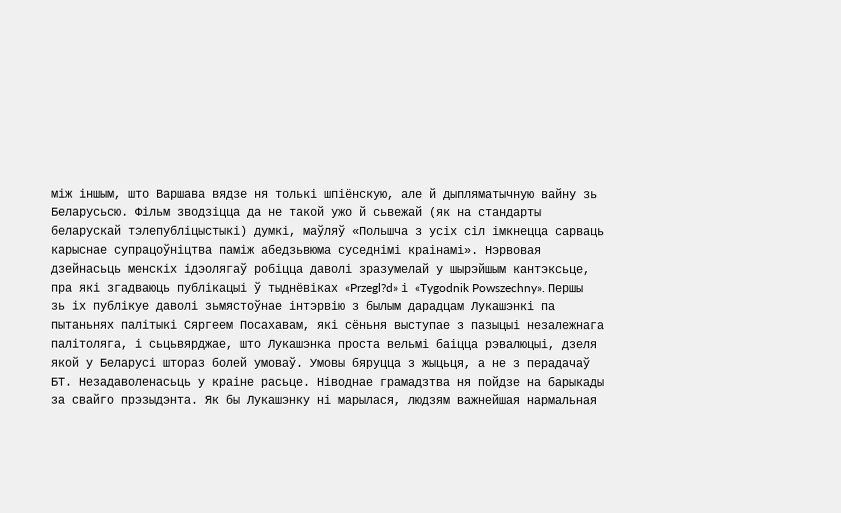між іншым, што Варшава вядзе ня толькі шпіёнскую, але й дыпляматычную вайну зь Беларусьсю. Фільм зводзіцца да не такой ужо й сьвежай (як на стандарты беларускай тэлепубліцыстыкі) думкі, маўляў «Польшча з усіх сіл імкнецца сарваць карыснае супрацоўніцтва паміж абедзьвюма суседнімі краінамі». Нэрвовая дзейнасьць менскіх ідэолягаў робіцца даволі зразумелай у шырэйшым кантэксьце, пра які згадваюць публікацыі ў тыднёвіках «Przegl?d» і «Tygodnik Powszechny». Першы зь іх публікуе даволі зьмястоўнае інтэрвію з былым дарадцам Лукашэнкі па пытаньнях палітыкі Сяргеем Посахавам, які сёньня выступае з пазыцыі незалежнага палітоляга, і сьцьвярджае, што Лукашэнка проста вельмі баіцца рэвалюцыі, дзеля якой у Беларусі штораз болей умоваў. Умовы бяруцца з жыцьця, а не з перадачаў БТ. Незадаволенасьць у краіне расьце. Ніводнае грамадзтва ня пойдзе на барыкады за свайго прэзыдэнта. Як бы Лукашэнку ні марылася, людзям важнейшая нармальная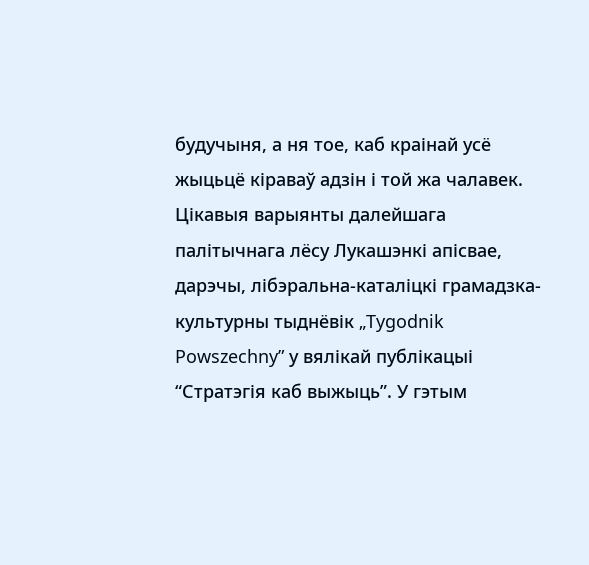будучыня, а ня тое, каб краінай усё жыцьцё кіраваў адзін і той жа чалавек. Цікавыя варыянты далейшага палітычнага лёсу Лукашэнкі апісвае, дарэчы, лібэральна-каталіцкі грамадзка-культурны тыднёвік „Tygodnik Powszechny” у вялікай публікацыі “Стратэгія каб выжыць”. У гэтым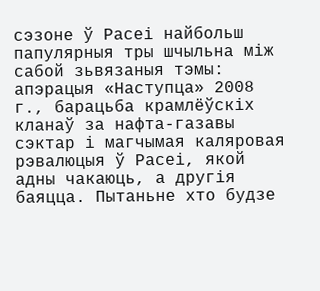сэзоне ў Расеі найбольш папулярныя тры шчыльна між сабой зьвязаныя тэмы: апэрацыя «Наступца» 2008 г., барацьба крамлёўскіх кланаў за нафта-газавы сэктар і магчымая каляровая рэвалюцыя ў Расеі, якой адны чакаюць, а другія баяцца. Пытаньне хто будзе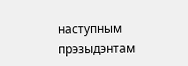наступным прэзыдэнтам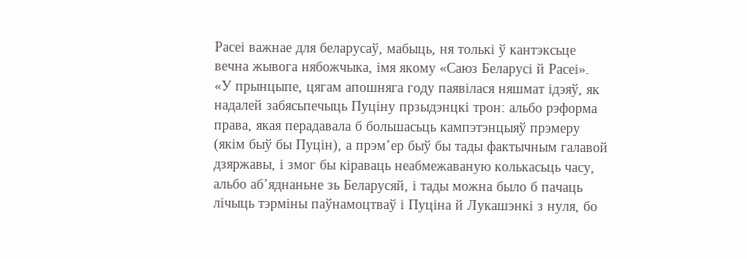Расеі важнае для беларусаў, мабыць, ня толькі ў кантэксьце вечна жывога нябожчыка, імя якому «Саюз Беларусі й Расеі». «У прынцыпе, цягам апошняга году паявілася няшмат ідэяў, як надалей забясьпечыць Пуціну прзыдэнцкі трон: альбо рэформа права, якая перадавала б большасьць кампэтэнцыяў прэмеру (якім быў бы Пуцін), а прэм’ер быў бы тады фактычным галавой дзяржавы, і змог бы кіраваць неабмежаваную колькасьць часу, альбо аб’яднаньне зь Беларусяй, і тады можна было б пачаць лічыць тэрміны паўнамоцтваў і Пуціна й Лукашэнкі з нуля, бо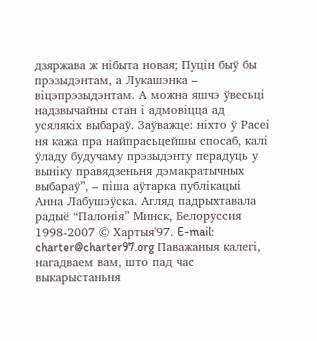дзяржава ж нібыта новая; Пуцін быў бы прэзыдэнтам, а Лукашэнка – віцэпрэзыдэнтам. А можна яшчэ ўвесьці надзвычайны стан і адмовіцца ад усялякіх выбараў. Заўважце: ніхто ў Расеі ня кажа пра найпрасьцейшы спосаб, калі ўладу будучаму прэзыдэнту перадуць у выніку правядзеньня дэмакратычных выбараў”, – піша аўтарка публікацыі Анна Лабушэўска. Агляд падрыхтавала радыё “Палонія” Минск, Белоруссия
1998-2007 © Хартыя'97. E-mail: charter@charter97.org Паважаныя кaлегi, нагадваем вам, што пад час выкарыстаньня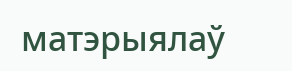матэрыялаў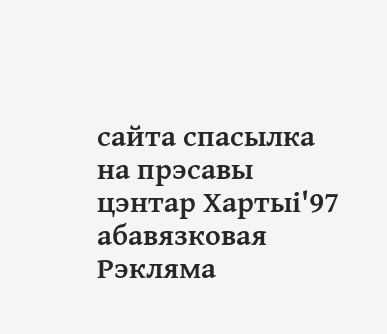сайта спасылка на прэсавы цэнтар Хартыi'97 абавязковая Рэкляма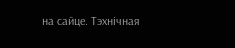на сайце. Тэхнічная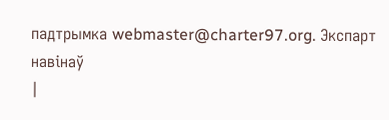падтрымка webmaster@charter97.org. Экспарт навiнаў
|